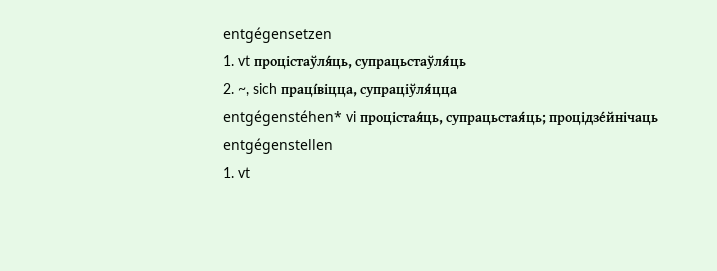entgégensetzen
1. vt процістаўля́ць, супрацьстаўля́ць
2. ~, sich праці́віцца, супраціўля́цца
entgégenstéhen* vi процістая́ць, супрацьстая́ць; процідзе́йнічаць
entgégenstellen
1. vt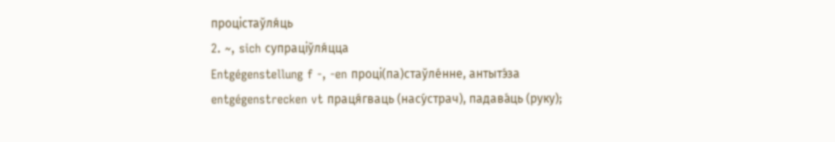процістаўля́ць
2. ~, sich супраціўля́цца
Entgégenstellung f -, -en проці(па)стаўле́нне, антытэ́за
entgégenstrecken vt праця́гваць (насу́страч), падава́ць (руку);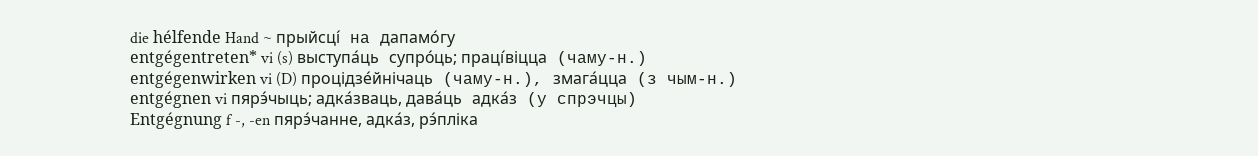die hélfende Hand ~ прыйсці́ на дапамо́гу
entgégentreten* vi (s) выступа́ць супро́ць; праці́віцца (чаму-н.)
entgégenwirken vi (D) процідзе́йнічаць (чаму-н.), змага́цца (з чым-н.)
entgégnen vi пярэ́чыць; адка́зваць, дава́ць адка́з (у спрэчцы)
Entgégnung f -, -en пярэ́чанне, адка́з, рэ́пліка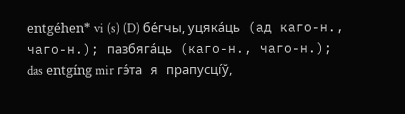entgéhen* vi (s) (D) бе́гчы, уцяка́ць (ад каго-н., чаго-н.); пазбяга́ць (каго-н., чаго-н.);
das entgíng mir гэ́та я прапусці́ў,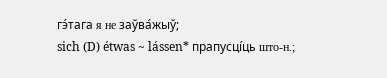гэ́тага я не заўва́жыў;
sich (D) étwas ~ lássen* прапусці́ць што-н.;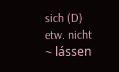sich (D) etw. nicht ~ lássen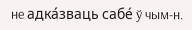не адка́зваць сабе́ ў чым-н.